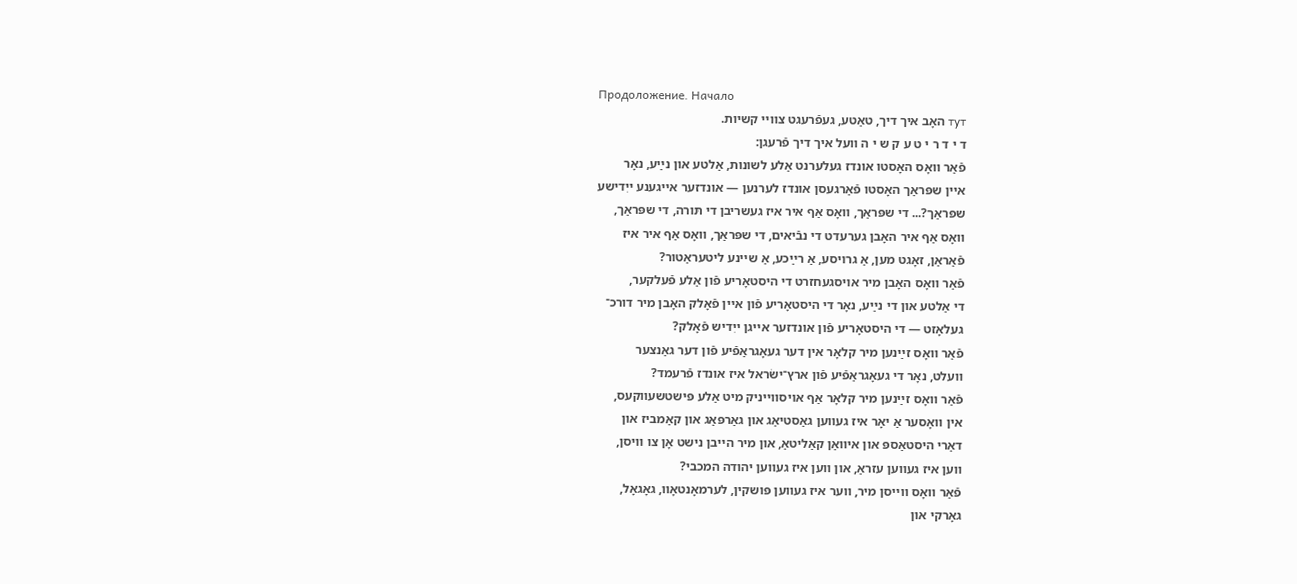Продоложение. Начало
тут האָב איך דיך, טאַטע, געפֿרעגט צװײ קשיות.
ד י ד ר י ט ע ק ש י ה װעל איך דיך פֿרעגן:
פֿאַר װאָס האָסטו אונדז געלערנט אַלע לשונות, אַלטע און נײַע, נאָר
אײן שפּראַך האָסטו פֿאַרגעסן אונדז לערנען ― אונדזער אײגענע ייִדישע
שפּראַך?... די שפּראַך, װאָס אַף איר איז געשריבן די תּורה, די שפּראַך,
װאָס אַף איר האָבן גערעדט די נבֿיאים, די שפּראַך, װאָס אַף איר איז
פֿאַראַן, זאָגט מען, אַ גרױסע, אַ רײַכע, אַ שײנע ליטעראַטור?
פֿאַר װאָס האָבן מיר אױסגעחזרט די היסטאָריע פֿון אַלע פֿעלקער,
די אַלטע און די נײַע, נאָר די היסטאָריע פֿון אײן פֿאָלק האָבן מיר דורכ־
געלאָזט ― די היסטאָריע פֿון אונדזער אײגן ייִדיש פֿאָלק?
פֿאַר װאָס זײַנען מיר קלאָר אין דער געאָגראַפֿיע פֿון דער גאַנצער
װעלט, נאָר די געאָגראַפֿיע פֿון ארץ־ישׂראל איז אונדז פֿרעמד?
פֿאַר װאָס זײַנען מיר קלאָר אַף אױסװײניק מיט אַלע פּישטשעװקעס,
אין װאָסער אַ יאָר איז געװען גאַסטיאַג און גאַרפּאַג און קאַמביז און
דאַרי היסטאַספּ און איװאַן קאַליטאַ, און מיר הײבן נישט אָן צו װיסן,
װען איז געװען עזראַ, און װען איז געװען יהודה המכבי?
פֿאַר װאָס װײסן מיר, װער איז געװען פּושקין, לערמאָנטאָװ, גאָגאָל,
גאָרקי און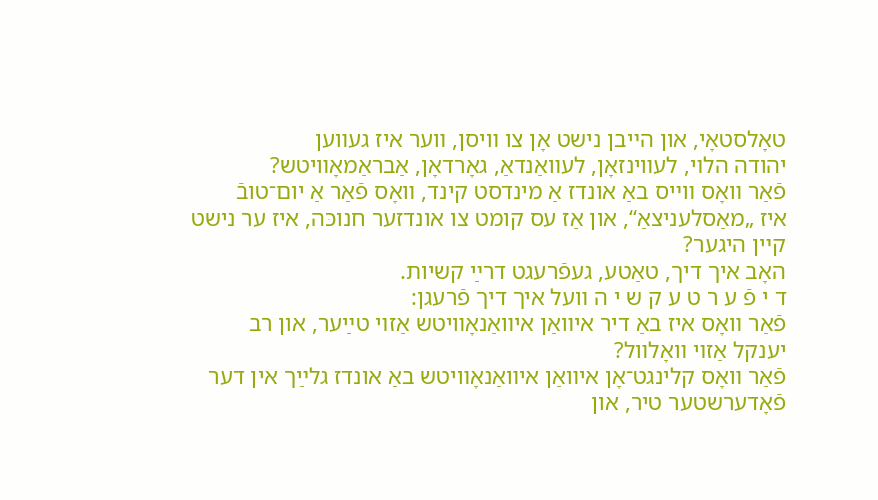טאָלסטאָי, און הײבן נישט אָן צו װיסן, װער איז געװען
יהודה הלױ, לעװינזאָן, לעװאַנדאַ, גאָרדאָן, אַבראַמאָװיטש?
פֿאַר װאָס װײס באַ אונדז אַ מינדסט קינד, װאָס פֿאַר אַ יום־טובֿ
איז „מאַסלעניצאַ“, און אַז עס קומט צו אונדזער חנוכּה, איז ער נישט
קײן היגער?
האָב איך דיך, טאַטע, געפֿרעגט דרײַ קשיות.
ד י פֿ ע ר ט ע ק ש י ה װעל איך דיך פֿרעגן:
פֿאַר װאָס איז באַ דיר איװאַן איװאַנאָװיטש אַזױ טײַער, און רב
יענקל אַזױ װאָלװל?
פֿאַר װאָס קלינגט־אָן איװאַן איװאַנאָװיטש באַ אונדז גלײַך אין דער
פֿאָדערשטער טיר, און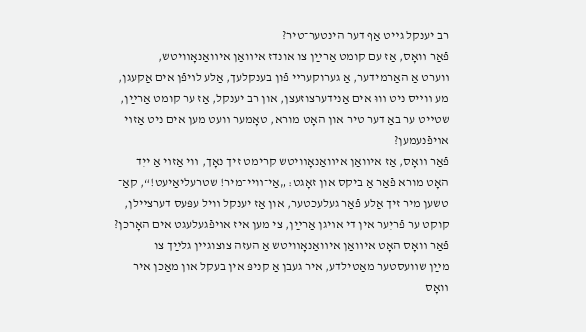רב יענקל גײט אַף דער הינטער־טיר?
פֿאַר װאָס, אַז עם קומט אַרײַן צו אונדז איװאַן איװאַנאָװיטש,
װערט אַ האַרמידער, אַ גערוקערײ פֿון בענקלעך, אַלע לױפֿן אים אַקעגן,
מע װײס ניט װוּ אים אַנידערצוזעצן, און רב יענקל, אַז ער קומט אַרײַן,
שטײט ער באַ דער טיר און האָט מורא, טאָמער װעט מען אים ניט אַזױ
אױפֿנעמען?
פֿאַר װאָס, אַז איװאַן איװאַנאָװיטש קרימט זיך נאָך, װי אַזױ אַ ייִד
האָט מורא פֿאַר אַ ביקס און זאָגט: „אַי־װײ־מיר! שטרעליאַיעט!“, קאַ־
טשען מיר זיך אַלע פֿאַר געלעכטער, און אַז יענקל װיל עפּעס דערצײלן,
קוקט ער פֿריִער אין די אױגן אַרײַן, צי מען איז אױפֿגעלעגט אים האָרכן?
פֿאַר װאָס האָט איװאַן איװאַנאָװיטש אַ העזה צוצוגײן גלײַך צו
מײַן שװעסטער מאַטילדע, איר געבן אַ קניפּ אין בעקל און מאַכן איר
װאָס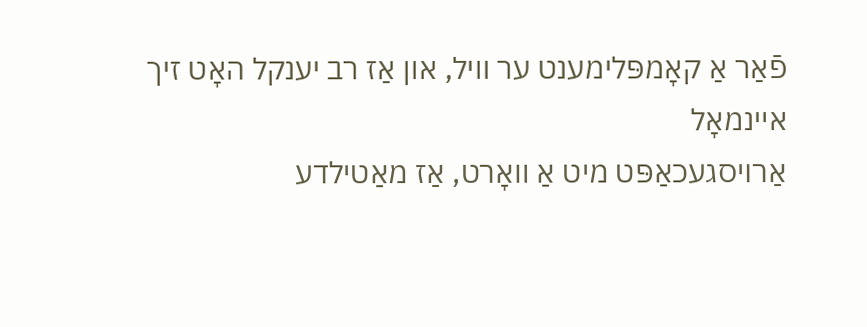פֿאַר אַ קאָמפּלימענט ער װיל, און אַז רב יענקל האָט זיך אײנמאָל
אַרױסגעכאַפּט מיט אַ װאָרט, אַז מאַטילדע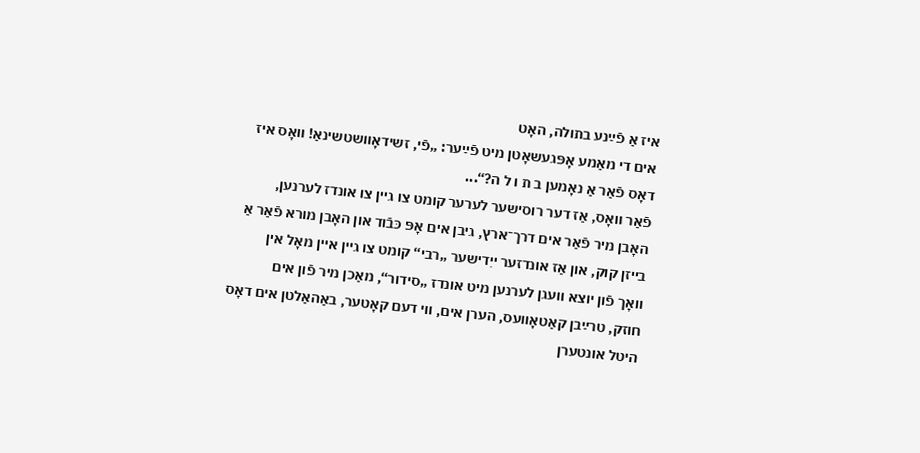איז אַ פֿײַנע בתולה, האָט
אים די מאַמע אָפּגעשאָטן מיט פֿײַער: „פֿי, זשידאָװשטשינאַ! װאָס איז
דאָס פֿאַר אַ נאָמען ב ת ו ל ה?“...
פֿאַר װאָס, אַז דער רוסישער לערער קומט צו גײן צו אונדז לערנען,
האָבן מיר פֿאַר אים דרך־ארץ, גיבן אים אָפּ כּבֿוד און האָבן מורא פֿאַר אַ
בײזן קוק, און אַז אונדזער ייִדישער „רבי“ קומט צו גײן אײן מאָל אין
װאָך פֿון יוצא װעגן לערנען מיט אונדז „סידור“, מאַכן מיר פֿון אים
חוזק, טרײַבן קאַטאָװעס, הערן אים, װי דעם קאָטער, באַהאַלטן אים דאָס
היטל אונטערן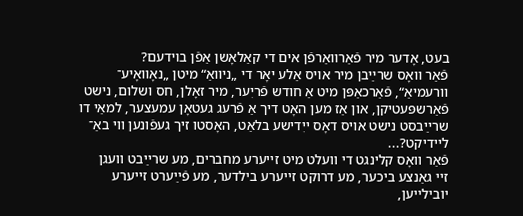בעט, אָדער מיר פֿאַרװאַרפֿן אים די קאַלאָשן אַפֿן בױדעם?
פֿאַר װאָס שרײַבן מיר אױס אַלע יאָר די „ניװאַ“ מיטן „נאָװאָיע־
װרעמיאַ“, פֿאַרכאַפּן מיט אַ חודש פֿריִער, מיר זאָלן, חס ושלום, נישט
פֿאַרשפּעטיקן, און אַז מען האָט דיך אַ פֿרעג געטאָן עמעצער, למאַי דו
שרײַבסט נישט אױס דאָס ייִדישע בלאַט, האָסטו זיך געפֿונען װי באַ־
לײדיקט?...
פֿאַר װאָס קלינגט די װעלט מיט זײערע מחברים, מע שרײַבט װעגן
זײ גאַנצע ביכער, מע דרוקט זײערע בילדער, מע פֿײַערט זײערע יובילײען,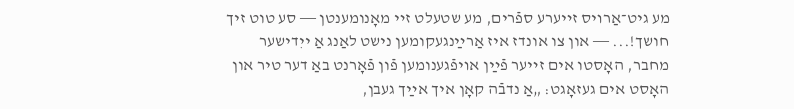מע גיט־אַרױס זײערע ספֿרים, מע שטעלט זײ מאָנומענטן ― סע טוט זיך
חושך!... ― און צו אונדז איז אַרײַנגעקומען נישט לאַנג אַ ייִדישער
מחבר, האָסטו אים זײער פֿײַן אױפֿגענומען פֿון פֿאָרנט באַ דער טיר און
האָסט אים געזאָגט: „אַ נדבֿה קאָן איך אײַך געבן,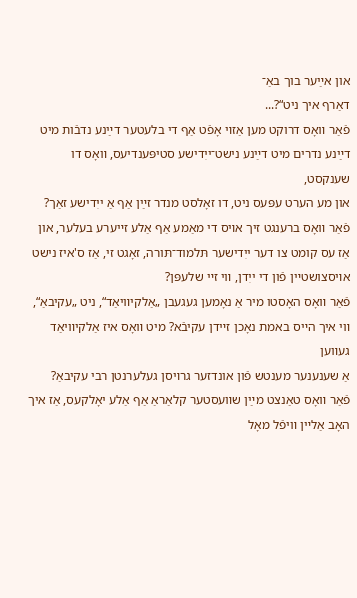און אײַער בוך באַ־
דאַרף איך ניט“?...
פֿאַר װאָס דרוקט מען אַזױ אָפֿט אַף די בלעטער דײַנע נדבֿות מיט
דײַנע נדרים מיט דײַנע נישט־ייִדישע סטיפּענדיעס, װאָס דו שענקסט,
און מע הערט עפּעס ניט, דו זאָלסט מנדר זײַן אַף אַ ייִדישע זאַך?
פֿאַר װאָס ברענגט זיך אױס די מאַמע אַף אַלע זײערע בעלער, און
אַז עס קומט צו דער ייִדישער תּלמוד־תּורה, זאָגט זי, אַז ס'איז נישט
אױסצושטײן פֿון די ייִדן, װי זײ שלעפּן?
פֿאַר װאָס האָסטו מיר אַ נאָמען געגעבן „אַלקיװיאַד“, ניט „עקיבאַ“,
װי איך הײס באמת נאָכן זײדן עקיבֿא? מיט װאָס איז אַלקיװיאַד געװען
אַ שענענער מענטש פֿון אונדזער גרױסן געלערנטן רבי עקיבאַ?
פֿאַר װאָס טאַנצט מײַן שװעסטער קלאַראַ אַף אַלע יאָלקעס, אַז איך
האָב אַלײן װיפֿל מאָל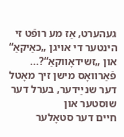געהערט, אַז מע רופֿט זי הינטער די אױגן „כאַיקאַ“
און „זשידאָװקאַ“?...
פֿאַרװאָס מישן זיך מאָטל דער שנײַדער, בערל דער שוסטער און
חײם דער סטאָלער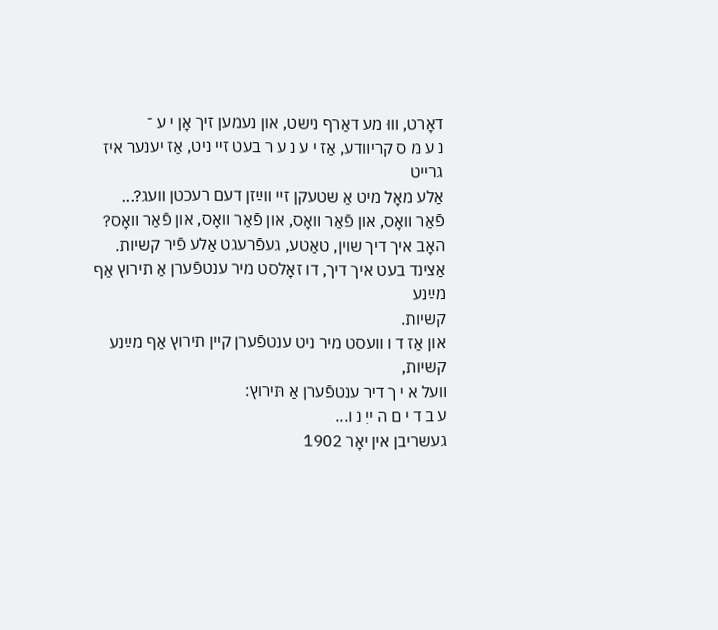דאָרט, װוּ מע דאַרף נישט, און נעמען זיך אָן י ע ־
נ ע מ ס קריװדע, אַז י ע נ ע ר בעט זײ ניט, אַז יענער איז גרײט
אַלע מאָל מיט אַ שטעקן זײ װײַזן דעם רעכטן װעג?...
פֿאַר װאָס, און פֿאַר װאָס, און פֿאַר װאָס, און פֿאַר װאָס?
האָב איך דיך שױן, טאַטע, געפֿרעגט אַלע פֿיר קשיות.
אַצינד בעט איך דיך, דו זאָלסט מיר ענטפֿערן אַ תירוץ אַף מײַנע
קשיות.
און אַז ד ו װעסט מיר ניט ענטפֿערן קײן תירוץ אַף מײַנע קשיות,
װעל א י ך דיר ענטפֿערן אַ תּירוץ:
ע ב ד י ם ה ייִ נ ו...
געשריבן אין יאָר 1902